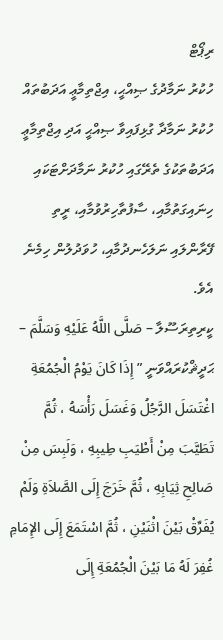ރިޕޯޓް
ހުކުރު ނަމާދުގެ ޞިއްޙީ، އިޖްތިމާޢީ އަދަބުތައް
ހުކުރު ނަމާދާ ގުޅިފައިވާ ޞިއްޙީ އަދި އިޖްތިމާޢީ އަދަބުތަކުގެ ތެރޭގައި ހުކުރު ނަމާދަށްޓަކައި ހިނައިގަތުމާއި، ސާފުތާހިރުވުމާއި، ރީތި ފޭރާންލައި ނަލަހެނދުމާއި، ހުވަދުލުން ހިމެނެ އެވެ.
ކީރިތިރަސޫލާ – صَلَّى اللَّهُ عَلَيْهِ وَسَلَّمَ – ޙަދީޘްކުރައްވަނީ ”إِذَا كَانَ يَوْمُ الْجُمُعَةِ اغْتَسَلَ الرَّجُلُ وَغَسَلَ رَأْسَهُ ، ثُمَّ تَطَيَّبَ مِنْ أَطْيَبِ طِيبِهِ ، وَلَبِسَ مِنْ صَالِحِ ثِيَابِهِ ، ثُمَّ خَرَجَ إِلَى الصَّلاَةِ وَلَمْ يُفَرِّقْ بَيْنَ اثْنَيْنِ ، ثُمَّ اسْتَمَعَ إِلَى الإِمَامِ غُفِرَ لَهُ مَا بَيْنَ الْجُمُعَةِ إِلَى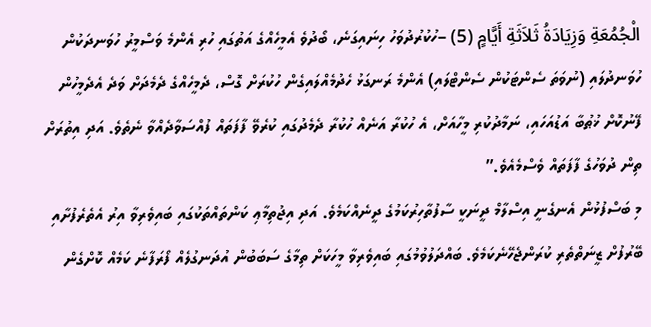الْجُمُعَةِ وَزِيَادَةُ ثَلاَثَةِ أَيَّامٍ (5) –ހުކުރުދުވަހު ހިނައިގަނެ، ބޯދުވެ އެމީހެއްގެ އަތުގައި ހުރި އެންމެ ވަސްމީރު ހުވަނދަކުން ހުވަނދުލައި (ނުވަތަ ސެންޓަކުން ސެންޓްލައި) އެންމެ ރަނގަޅު ހެދުމެއްލައިގެން ހުކުރަށް ގޮސް، ދެމީހެއްގެ ދެމެދަށް ވަދެ އެދެމީހުން ފޭނުކޮށް ޚުޠުބާ އަޑުއަހައި، ނަމާދުކުރި މީހާއަށް، އެ ހުކުރާ އަނެއް ހުކުރާ ދެމެދުގައި ކުރެވޭ ފާފަތައް ފުއްސަވާދެއްވާ ނެތެވެ. އަދި އިތުރަށް ތިން ދުވަހުގެ ފާފަތައް ވެސްމެއެވެ.”
މި ބަސްފުޅުން އެނގެނީ އިސްލާމް ދީނަކީ ސާފުތާހިރުކަމުގެ ދީނެއްކަމެވެ. އަދި އިޖުތިމާޢި ކަންތައްތަކުގައި ބައިވެރިވާ އިރު އެތެރެފުށާއި ބޭރުފުށް ޒީނަތްތެރި ކުރަންޖެހޭނެކަމެވެ. ބައްދަލުވުމުގައި ބައިވެރިވާ މީހަކަށް ތިމާގެ ސަބަބުން އުދަނގުލެއް ފޯރަފާނެ ކަމެއް ކޮށްގެން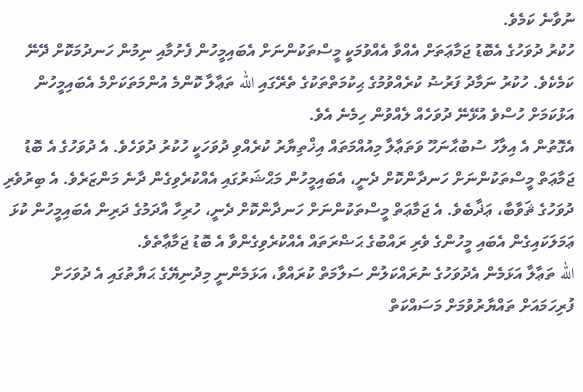ނުވާނެ ކަމެވެ.
ހުކުރު ދުވަހުގެ އެބޮޑު ޖަމާޢަތަށް އެއްވާ އެއްވުމަކީ މީސްތަކުންނަށް އެބައިމީހުން ފެށުމާއި ނިމުން ހަނދުމަކޮށް ދޭނޭ ކަމެކެވެ. ހުކުރު ނަމާދު ފަރުޟު ކުރެއްވުމުގެ ޙިކުމަތްތަކުގެ ތެރޭގައި الله ތަޢާލާ ކޮންމެ އުންމަތަކަށްމެ އެބައިމީހުން އަޅުކަމަށް ހުސްވެ އުޅޭނޭ ދުވަހެއް ލެއްވުން ހިމެނެ އެވެ.
އެގޮތުން އެ އިލާހު ސުބުޙާނަހޫ ވަތަޢާލާ މިއުއްމަތައް އިޚްތިޔާރު ކުރެއްވި ދުވަހަކީ ހުކުރު ދުވަހެވެ. އެ ދުވަހުގެ އެ ބޮޑު ޖަމާޢަތް މީސްތަކުންނަށް ހަނދާންކޮށް ދެނީ، އެބައިމީހުން މަޙްޝަރުގައި އެއްކުރެވިގެން ދާނެ މަންޒަރެވެ. އެ ބިރުވެރި ދުވަހުގެ ޘަވާބާ، ޢަޛާބެވެ. އެ ޖަމާޢަތް މީސްތަކުންނަށް ހަނދާންކޮށް ދެނީ، ހުރިހާ އާދަމުގެ ދަރިން އެބައިމީހުން ކުޅަ ޢަމަލަކައިގެން އެބައި މީހުންގެ ވެރި ރައްބުގެ ޙަޟްރަތައް އެއްކުރެވިގެންވާ އެ ބޮޑު ޖަމާޢާތެވެ.
الله ތަޢާލާ އަޅަމެން އެދުވަހުގެ ނުރައްކަލުން ސަލާމަތް ކުރައްވާ، އަޅަމެންނީ މިދުނިޔޭގެ ޙަޔާތުގައި އެ ދުވަހަށް ފުރިހަމައަށް ތައްޔާރުވުމަށް މަސައްކަތް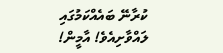ކުރާނޭ ބައެއްކަމުގައި ލައްވާށިއެވެ! އާމީން!